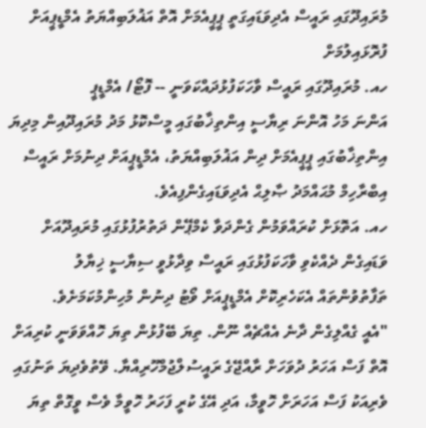މުރައިދޫގައި ރައީސް އެދިވަޑައިގަތީ ޕީޕީއެމަށް އޮތް އަޣުލަބިއްޔަތު އެމްޑީޕީއަށް ފުރޮޅައިލުމަށް
ހއ. މުރައިދޫގައި ރައީސް ވާހަކަފުޅުދައްކަވަނީ -- ފޮޓޯ/ އެމްޑީޕީ
އަންނަ މަހު އޮންނަ ރިޔާސީ އިންތިޚާބުގައި މީސްކޮޅު މަދު މުރައިދޫއިން މިދިޔަ އިންތިޚާބުގައި ޕީޕީއެމަށް ދިން އަޣުލަބިއްޔަތު، އެމްޑީޕީއަށް ދިނުމަށް ރައީސް އިބްރާހިމް މުޙައްމަދު ޞާލިޙް އެދިވަޑައިގެންފިއެވެ.
ހއ. އަތޮޅަށް ކުރައްވަމުން ގެންދަވާ ކެމްޕޭން ދަތުރުފުޅުގައި މުރައިދޫއަށް ވަޑައިގެން ދެއްކެވި ވާހަކަފުޅުގައި ރައީސް ވިދާޅުވީ ސިޔާސީ ޚިޔާލު ތަފާތުވުންތައް އެކަހެރިކޮށް އެމްޑީޕީއަށް ވޯޓު ދިނުން މުހިންމުކަމަށެވެ.
"އެއީ ގެއްލިގެން ދާނެ އެއްޗެއް ނޫން. ތިޔަ ބޭފުޅުން ތިޔަ ހޮއްވަވަނީ ކުރިއަށް އޮތް ފަސް އަހަރު ދުވަހަށް ރާއްޖޭގެ ރައީސުލްޖުމްހޫރިއްޔާ. ވޭތުވެދިޔަ ތަނުގައި ވެރިއަކު ފަސް އަހަރަށް ހޮވީމާ، އަދި އޭގެ ކުރީ ފަހަރު ހޮވީމާ ވެސް ވީގޮތް ތިޔަ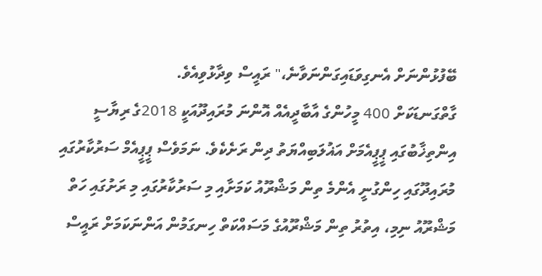ބޭފުޅުންނަށް އެނގިވަޑައިގަންނަވާނެ،" ރައީސް ވިދާޅުވިއެވެ.
ގާތްގަނޑަކަށް 400 މީހުންގެ އާބާދީއެއް އޮންނަ މުރައިދޫއަކީ 2018ގެ ރިޔާސީ އިންތިޚާބުގައި ޕީޕީއެމަށް އަޣުލަބިއްޔަތު ދިން ރަށެކެވެ. ނަމަވެސް ޕީޕީއެމް ސަރުކާރުގައި މުރައިދޫގައި ހިންގުނީ އެންމެ ތިން މަޝްރޫއު ކަމަށާއި މި ސަރުކާރުގައި މި ރަށުގައި ހަތް މަޝްރޫއު ނިމި، އިތުރު ތިން މަޝްރޫއުގެ މަސައްކަތް ހިނގަމުން އަންނަކަމަށް ރައީސް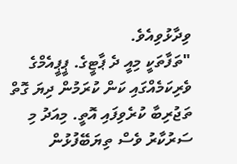ވިދާޅުވިއެވެ.
"ތަފާތަކީ މިއީ ދެ ޕާޓީގެ. ޕީޕީއެމްގެ ވެރިކަމެއްގައި ކަން ކުރަމުން ދިޔަ ގޮތް ތަޖުރިބާ ކުރެވިފައި އޮތީ. މިއަދު މި ސަރުކާރު ވެސް ތިޔަބޭފުޅުން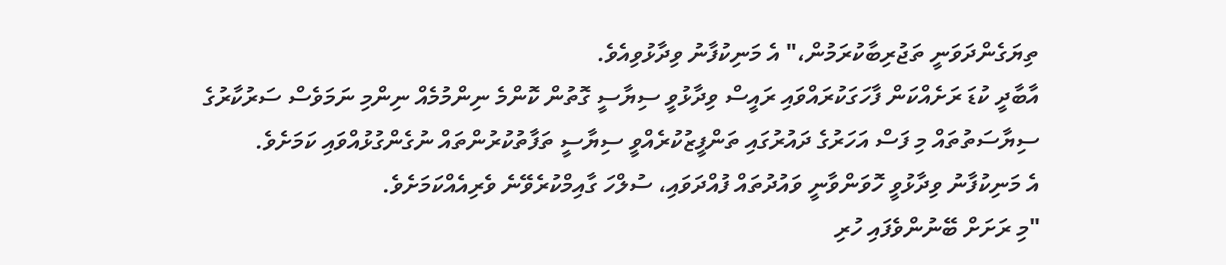ތިޔަގެންދަވަނީ ތަޖުރިބާކުރަމުން،" އެ މަނިކުފާނު ވިދާޅުވިއެވެ.
އާބާދީ ކުޑަ ރަށެއްކަން ފާހަގަކުރައްވައި ރައީސް ވިދާޅުވީ ސިޔާސީ ގޮތުން ކޮންމެ ނިންމުމެއް ނިންމި ނަމަވެސް ސަރުކާރުގެ ސިޔާސަތުތައް މި ފަސް އަހަރުގެ ދައުރުގައި ތަންފީޒުކުރެއްވީ ސިޔާސީ ތަފާތުކުރުންތައް ނުގެންގުޅުއްވައި ކަމަށެވެ.
އެ މަނިކުފާނު ވިދާޅުވީ ހޮވަންވާނީ ވައުދުތައް ފުއްދަވައި، ސުލްހަ ގާއިމްކުރެވޭނެ ވެރިއެއްކަމަށެވެ.
"މި ރަށަށް ބޭނުންވެފައި ހުރި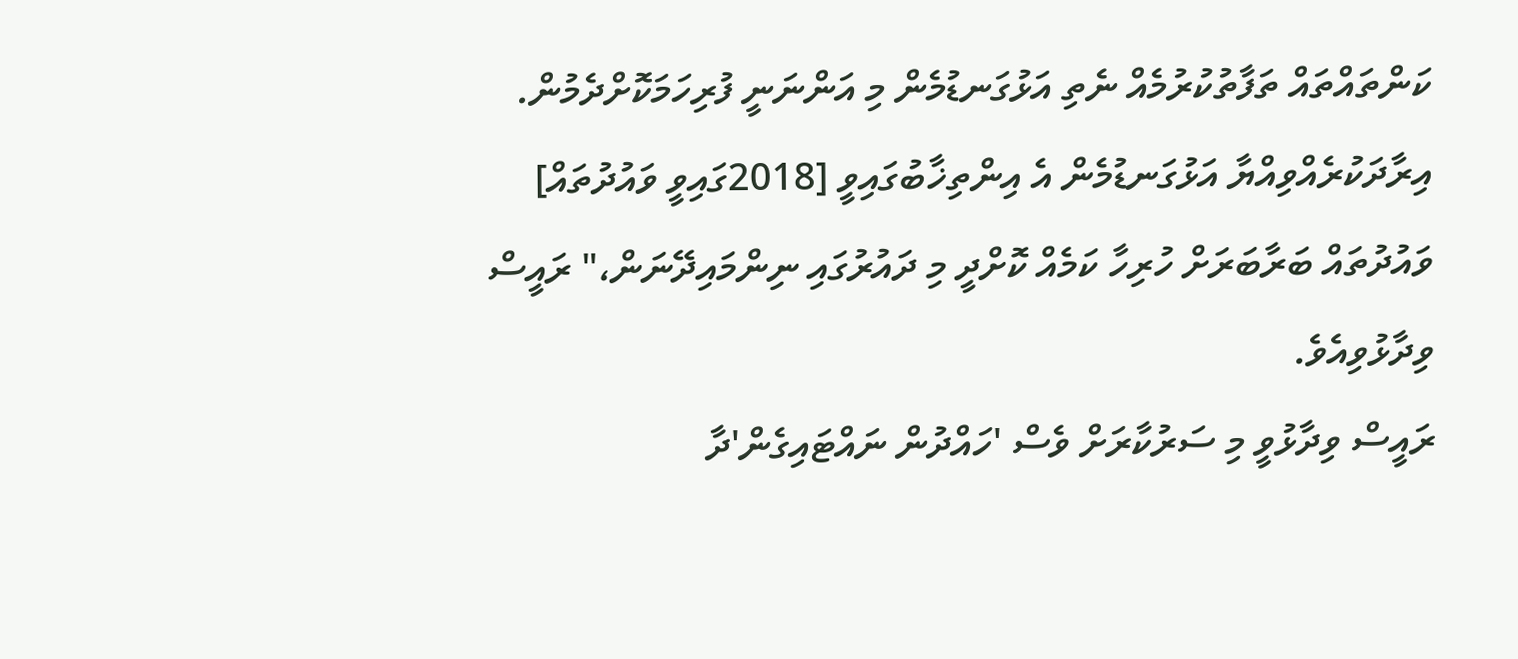ކަންތައްތައް ތަފާތުކުރުމެއް ނެތި އަޅުގަނޑުމެން މި އަންނަނީ ފުރިހަމަކޮށްދެމުން. އިރާދަކުރެއްވިއްޔާ އަޅުގަނޑުމެން އެ އިންތިޚާބުގައިވީ [2018ގައިވީ ވައުދުތައް] ވައުދުތައް ބަރާބަރަށް ހުރިހާ ކަމެއް ކޮށްދީ މި ދައުރުގައި ނިންމައިދޭނަން،" ރައީސް ވިދާޅުވިއެވެ.
ރައީސް ވިދާޅުވީ މި ސަރުކާރަށް ވެސް 'ހައްދުން ނައްޓައިގެން'ދާ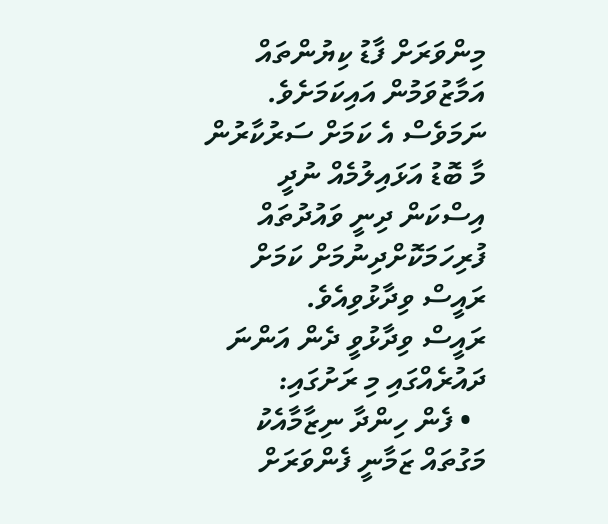މިންވަރަށް ފާޑު ކިޔުންތައް އަމާޒުވަމުން އައިކަމަށެވެ. ނަމަވެސް އެ ކަމަށް ސަރުކާރުން މާ ބޮޑު އަޅައިލުމެއް ނުދީ އިސްކަން ދިނީ ވައުދުތައް ފުރިހަމަކޮށްދިނުމަށް ކަމަށް ރައީސް ވިދާޅުވިއެވެ.
ރައީސް ވިދާޅުވީ ދެން އަންނަ ދައުރެއްގައި މި ރަށުގައި:
  • ފެން ހިންދާ ނިޒާމާއެކު މަގުތައް ޒަމާނީ ފެންވަރަށް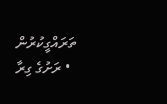ތަރައްގީކުރުން
  • ރަށުގެ ގިރާ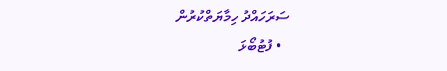ސަރަހައްދު ހިމާޔަތްކުރުން
  • ފުޓުބޯޅަ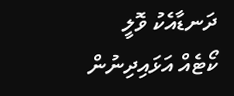ދަނޑާއެކު ވޮލީ ކޯޓެއް އަޅައިދިނުން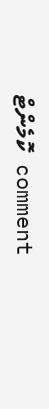comment ކޮމެންޓް